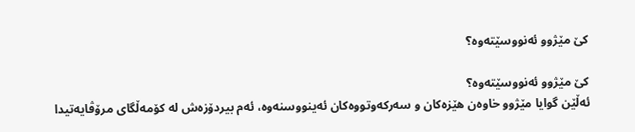کێ مێژوو ئەنووسێتەوە؟

کێ مێژوو ئەنووسێتەوە؟
ئەڵێن گوایا مێژوو خاوەن هێزەکان و سەرکەوتووەکان ئەینووسنەوە، ئەم بیردۆزەش لە کۆمەڵگای مرۆڤایەتیدا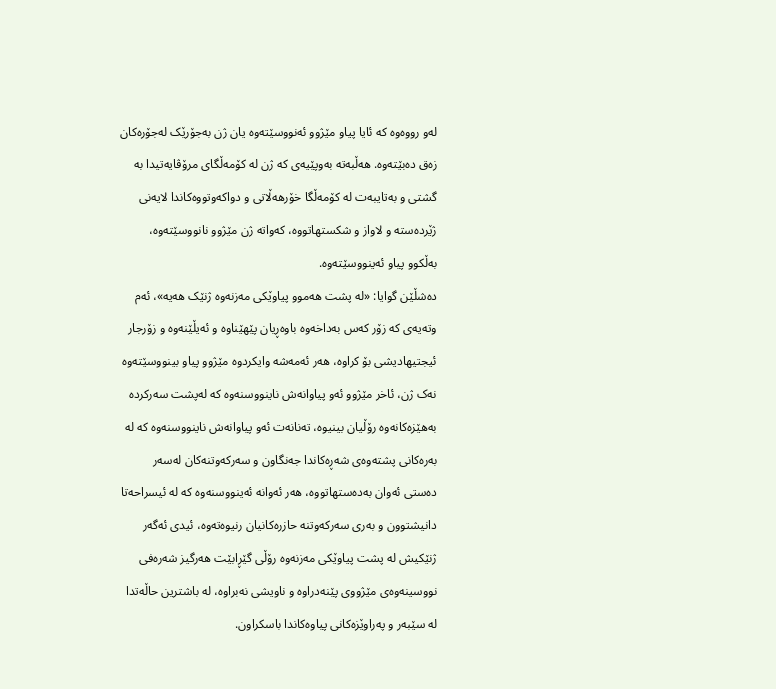لەو رووەوە کە ئایا پیاو مێژوو ئەنووسێتەوە یان ژن بەجۆرێک لەجۆرەکان زەق دەبێتەوە. هەڵبەتە بەوپێیەی کە ژن لە کۆمەڵگای مرۆڤایەتیدا بە گشتی و بەتایبەت لە کۆمەڵگا خۆرهەڵاتی و دواکەوتووەکاندا لایەنی ژێردەستە و لاواز و شکستهاتووە، کەواتە ژن مێژوو نانووسێتەوە، بەڵکوو پیاو ئەینووسێتەوە.
دەشڵێن گوایا: «لە پشت هەموو پیاوێکی مەزنەوە ژنێک هەیە»، ئەم وتەیەی کە زۆر کەس بەداخەوە باوەڕیان پێهێناوە و ئەیڵێنەوە و زۆرجار ئیجتیهادیشی بۆ کراوە، هەر ئەمەشە وایکردوە مێژوو پیاو بینووسێتەوە نەک ژن، ئاخر مێژوو ئەو پیاوانەش ناینووسنەوە کە لەپشت سەرکردە بەهێزەکانەوە رۆڵیان بینیوە، تەنانەت ئەو پیاوانەش ناینووسنەوە کە لە بەرەکانی پشتەوەی شەڕەکاندا جەنگاون و سەرکەوتنەکان لەسەر دەستی ئەوان بەدەستهاتووە، هەر ئەوانە ئەینووسنەوە کە لە ئیسراحەتا دانیشتوون و بەری سەرکەوتنە حازرەکانیان رنیوەتەوە، ئیدی ئەگەر ژنێکیش لە پشت پیاوێکی مەزنەوە رۆڵی گێڕابێت هەرگیز شەرەفی نووسینەوەی مێژووی پێنەدراوە و ناویشی نەبراوە، لە باشترین حاڵەتدا لە سێبەر و پەراوێزەکانی پیاوەکاندا باسکراون.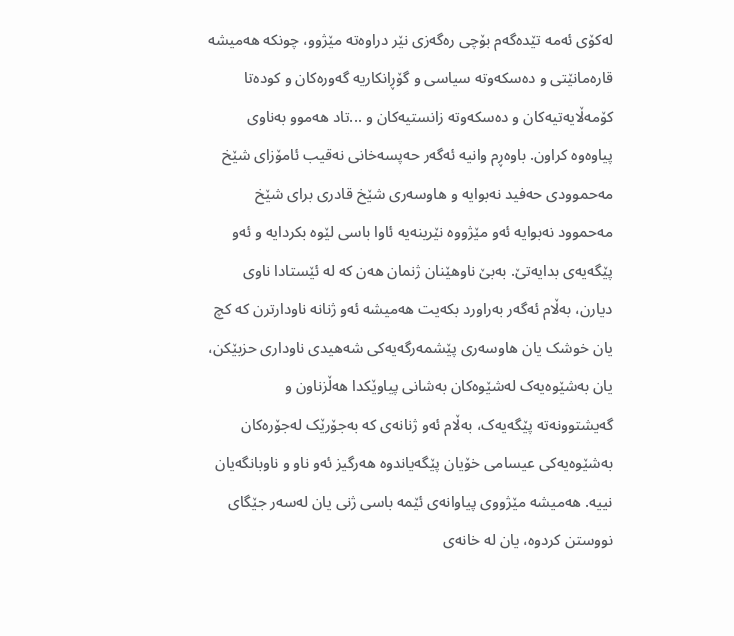لەکۆی ئەمە تێدەگەم بۆچی رەگەزی نێر دراوەتە مێژوو، چونکە هەمیشە قارەمانێتی و دەسکەوتە سیاسی و گۆڕانکاریە گەورەکان و کودەتا کۆمەڵایەتیەکان و دەسکەوتە زانستیەکان و ...تاد هەموو بەناوی پیاوەوە کراون. باوەڕم وانیە ئەگەر حەپسەخانی نەقیب ئامۆزای شێخ مەحموودی حەفید نەبوایە و هاوسەری شێخ قادری برای شێخ مەحموود نەبوایە ئەو مێژووە نێرینەیە ئاوا باسی لێوە بکردایە و ئەو پێگەیەی بدایەتێ. بەبێ ناوهێنان ژنمان هەن کە لە ئێستادا ناوی دیارن، بەڵام ئەگەر بەراورد بکەیت هەمیشە ئەو ژنانە ناودارترن کە کچ یان خوشک یان هاوسەری پێشمەرگەیەکی شەهیدی ناوداری حزبێکن، یان بەشێوەیەک لەشێوەکان بەشانی پیاوێکدا هەڵزناون و گەیشتوونەتە پێگەیەک، بەڵام ئەو ژنانەی کە بەجۆرێک لەجۆرەکان بەشێوەیەکی عیسامی خۆیان پێگەیاندوە هەرگیز ئەو ناو و ناوبانگەیان نییە. هەمیشە مێژووی پیاوانەی ئێمە باسی ژنی یان لەسەر جێگای نووستن کردوە، یان لە خانەی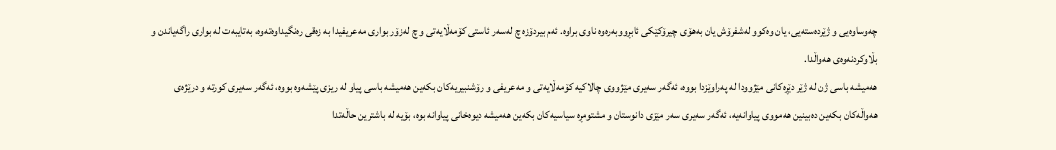چەوساوەیی و ژێردەستەیی، یان وەکوو لەشفرۆش یان بەهۆی چیرۆکێکی ئابڕووبەرەوە ناوی براوە. ئەم بیردۆزە چ لەسەر ئاستی کۆمەڵایەتی و چ لەزۆر بواری مەعریفیدا بە زەقی رەنگیداوەتەوە، بەتایبەت لە بواری راگەیاندن و بڵاوکردنەوەی هەواڵدا.
هەمیشە باسی ژن لە ژێر دێڕەکانی مێژوودا لە پەراوێزدا بووە، ئەگەر سەیری مێژووی چالاکیە کۆمەڵایەتی و مەعریفی و رۆشنبیریەکان بکەین هەمیشە باسی پیاو لە ریزی پێشەوە بووە، ئەگەر سەیری کورتە و درێژەی هەواڵەکان بکەین دەبینین هەمووی پیاوانەیە، ئەگەر سەیری سەر مێزی دانوستان و مشتومڕە سیاسیەکان بکەین هەمیشە دیوەخانی پیاوانە بوە، بۆیە لە باشترین حاڵەتدا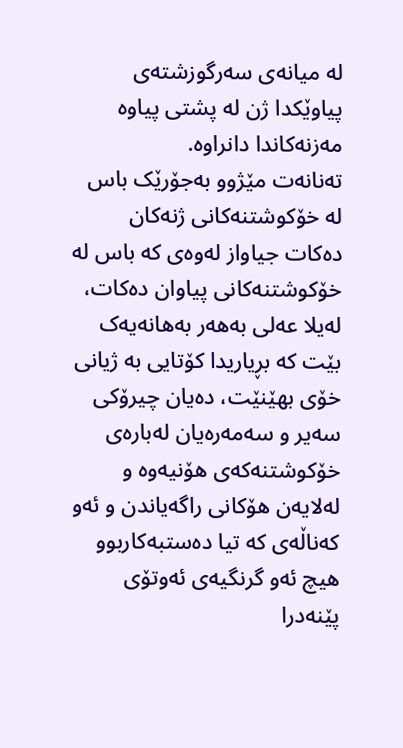لە میانەی سەرگوزشتەی پیاوێکدا ژن لە پشتی پیاوە مەزنەکاندا دانراوە.
تەنانەت مێژوو بەجۆرێک باس لە خۆکوشتنەکانی ژنەکان دەکات جیاواز لەوەی کە باس لە خۆکوشتنەکانی پیاوان دەکات، لەیلا عەلی بەهەر بەهانەیەک بێت کە بڕیاریدا کۆتایی بە ژیانی خۆی بهێنێت، دەیان چیرۆکی سەیر و سەمەرەیان لەبارەی خۆکوشتنەکەی هۆنیەوە و لەلایەن هۆکانی راگەیاندن و ئەو کەناڵەی کە تیا دەستبەکاربوو هیچ ئەو گرنگیەی ئەوتۆی پێنەدرا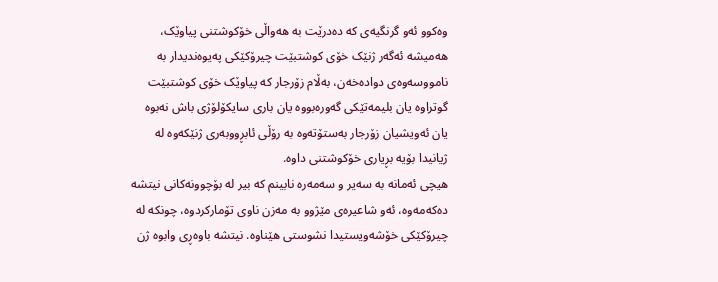وەکوو ئەو گرنگیەی کە دەدرێت بە هەواڵی خۆکوشتنی پیاوێک، هەمیشە ئەگەر ژنێک خۆی کوشتبێت چیرۆکێکی پەیوەندیدار بە نامووسەوەی دوادەخەن، بەڵام زۆرجار کە پیاوێک خۆی کوشتبێت گوتراوە یان بلیمەتێکی گەورەبووە یان باری سایکۆلۆژی باش نەبوە یان ئەویشیان زۆرجار بەستۆتەوە بە رۆڵی ئابڕووبەری ژنێکەوە لە ژیانیدا بۆیە بڕیاری خۆکوشتنی داوە.
هیچی ئەمانە بە سەیر و سەمەرە نابینم کە بیر لە بۆچوونەکانی نیتشە دەکەمەوە، ئەو شاعیرەی مێژوو بە مەزن ناوی تۆمارکردوە، چونکە لە چیرۆکێکی خۆشەویستیدا نشوستی هێناوە. نیتشە باوەڕی وابوە ژن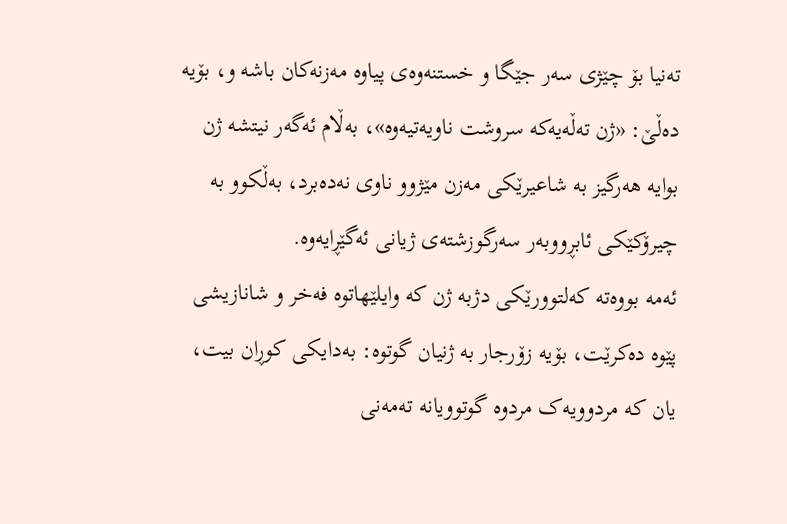تەنیا بۆ چێژی سەر جێگا و خستنەوەی پیاوە مەزنەکان باشە و، بۆیە دەڵێ: «ژن تەڵەیەکە سروشت ناویەتیەوە»، بەڵام ئەگەر نیتشە ژن بوایە هەرگیز بە شاعیرێکی مەزن مێژوو ناوی نەدەبرد، بەڵکوو بە چیرۆکێکی ئابڕووبەر سەرگوزشتەی ژیانی ئەگێڕایەوە.
ئەمە بووەتە کەلتوورێکی دژبە ژن کە وایلێهاتوە فەخر و شانازیشی پێوە دەکرێت، بۆیە زۆرجار بە ژنیان گوتوە: بەدایکی کوڕان بیت، یان کە مردوویەک مردوە گوتوویانە تەمەنی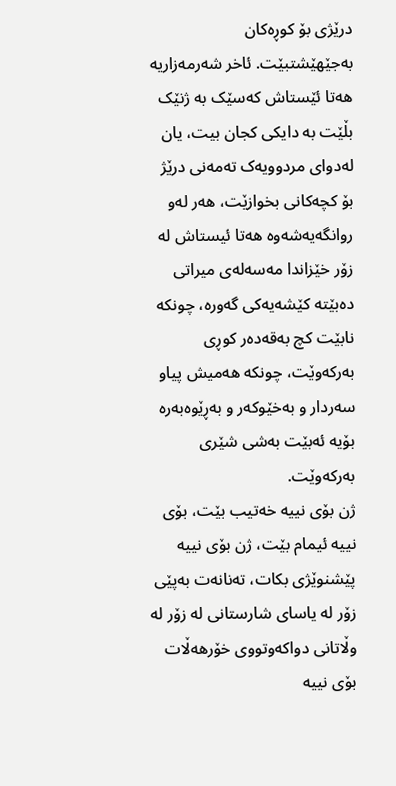درێژی بۆ کوڕەکان بەجێهێشتبێت. ئاخر شەرمەزاریە هەتا ئێستاش کەسێک بە ژنێک بڵێت بە دایکی کجان بیت، یان لەدوای مردوویەک تەمەنی درێژ بۆ کچەکانی بخوازێت، هەر لەو روانگەیەشەوە هەتا ئیستاش لە زۆر خێزاندا مەسەلەی میراتی دەبێتە کێشەیەکی گەورە، چونکە نابێت کچ بەقەدەر کوڕی بەرکەوێت، چونکە هەمیش پیاو سەردار و بەخێوکەر و بەڕێوەبەرە بۆیە ئەبێت بەشی شێری بەرکەوێت.
ژن بۆی نییە خەتیب بێت، بۆی نییە ئیمام بێت، ژن بۆی نییە پێشنوێژی بکات، تەنانەت بەپێی زۆر لە یاسای شارستانی لە زۆر لە وڵاتانی دواکەوتووی خۆرهەڵات بۆی نییە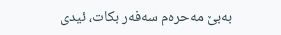بەبێ مەحرەم سەفەر بکات، ئیدی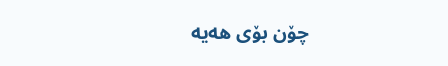چۆن بۆی هەیە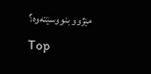مێژوو بنووسێتەوە؟
Top